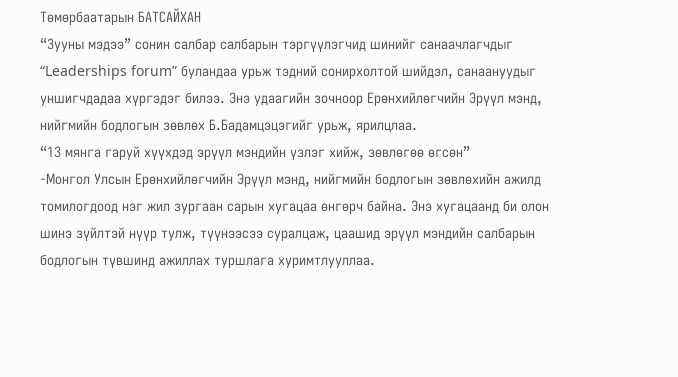Төмөрбаатарын БАТСАЙХАН
“Зууны мэдээ” сонин салбар салбарын тэргүүлэгчид шинийг санаачлагчдыг “Leaderships forum” буландаа урьж тэдний сонирхолтой шийдэл, санаануудыг уншигчдадаа хүргэдэг билээ. Энэ удаагийн зочноор Ерөнхийлөгчийн Эрүүл мэнд, нийгмийн бодлогын зөвлөх Б.Бадамцэцэгийг урьж, ярилцлаа.
“13 мянга гаруй хүүхдэд эрүүл мэндийн үзлэг хийж, зөвлөгөө өгсөн”
-Монгол Улсын Ерөнхийлөгчийн Эрүүл мэнд, нийгмийн бодлогын зөвлөхийн ажилд томилогдоод нэг жил зургаан сарын хугацаа өнгөрч байна. Энэ хугацаанд би олон шинэ зүйлтэй нүүр тулж, түүнээсээ суралцаж, цаашид эрүүл мэндийн салбарын бодлогын түвшинд ажиллах туршлага хуримтлууллаа.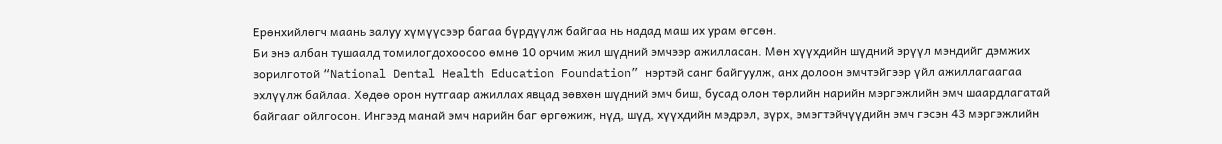Ерөнхийлөгч маань залуу хүмүүсээр багаа бүрдүүлж байгаа нь надад маш их урам өгсөн.
Би энэ албан тушаалд томилогдохоосоо өмнө 10 орчим жил шүдний эмчээр ажилласан. Мөн хүүхдийн шүдний эрүүл мэндийг дэмжих зорилготой “National Dental Health Education Foundation” нэртэй санг байгуулж, анх долоон эмчтэйгээр үйл ажиллагаагаа эхлүүлж байлаа. Хөдөө орон нутгаар ажиллах явцад зөвхөн шүдний эмч биш, бусад олон төрлийн нарийн мэргэжлийн эмч шаардлагатай байгааг ойлгосон. Ингээд манай эмч нарийн баг өргөжиж, нүд, шүд, хүүхдийн мэдрэл, зүрх, эмэгтэйчүүдийн эмч гэсэн 43 мэргэжлийн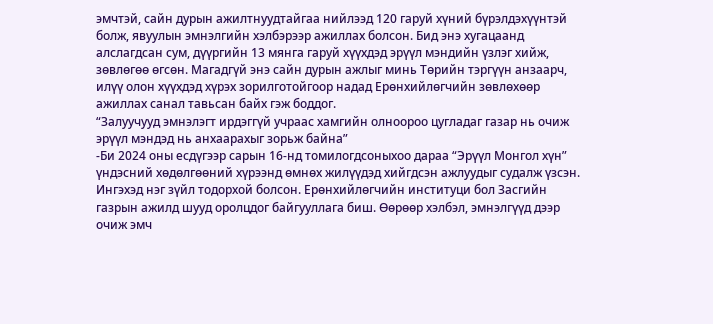эмчтэй, сайн дурын ажилтнуудтайгаа нийлээд 120 гаруй хүний бүрэлдэхүүнтэй болж, явуулын эмнэлгийн хэлбэрээр ажиллах болсон. Бид энэ хугацаанд алслагдсан сум, дүүргийн 13 мянга гаруй хүүхдэд эрүүл мэндийн үзлэг хийж, зөвлөгөө өгсөн. Магадгүй энэ сайн дурын ажлыг минь Төрийн тэргүүн анзаарч, илүү олон хүүхдэд хүрэх зорилготойгоор надад Ерөнхийлөгчийн зөвлөхөөр ажиллах санал тавьсан байх гэж боддог.
“Залуучууд эмнэлэгт ирдэггүй учраас хамгийн олноороо цугладаг газар нь очиж эрүүл мэндэд нь анхаарахыг зорьж байна”
-Би 2024 оны есдүгээр сарын 16-нд томилогдсоныхоо дараа “Эрүүл Монгол хүн” үндэсний хөдөлгөөний хүрээнд өмнөх жилүүдэд хийгдсэн ажлуудыг судалж үзсэн. Ингэхэд нэг зүйл тодорхой болсон. Ерөнхийлөгчийн институци бол Засгийн газрын ажилд шууд оролцдог байгууллага биш. Өөрөөр хэлбэл, эмнэлгүүд дээр очиж эмч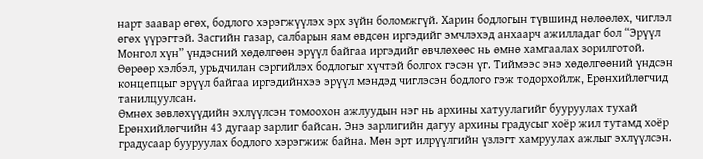нарт заавар өгөх, бодлого хэрэгжүүлэх эрх зүйн боломжгүй. Харин бодлогын түвшинд нөлөөлөх, чиглэл өгөх үүрэгтэй. Засгийн газар, салбарын яам өвдсөн иргэдийг эмчлэхэд анхаарч ажилладаг бол “Эрүүл Монгол хүн” үндэсний хөдөлгөөн эрүүл байгаа иргэдийг өвчлөхөөс нь өмнө хамгаалах зорилготой. Өөрөөр хэлбэл, урьдчилан сэргийлэх бодлогыг хүчтэй болгох гэсэн үг. Тиймээс энэ хөдөлгөөний үндсэн концепцыг эрүүл байгаа иргэдийнхээ эрүүл мэндэд чиглэсэн бодлого гэж тодорхойлж, Ерөнхийлөгчид танилцуулсан.
Өмнөх зөвлөхүүдийн эхлүүлсэн томоохон ажлуудын нэг нь архины хатуулагийг бууруулах тухай Ерөнхийлөгчийн 43 дугаар зарлиг байсан. Энэ зарлигийн дагуу архины градусыг хоёр жил тутамд хоёр градусаар бууруулах бодлого хэрэгжиж байна. Мөн эрт илрүүлгийн үзлэгт хамруулах ажлыг эхлүүлсэн.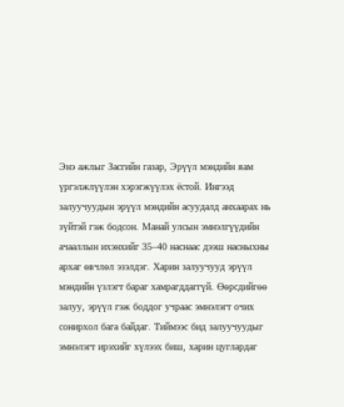Энэ ажлыг Засгийн газар, Эрүүл мэндийн яам үргэлжлүүлэн хэрэгжүүлэх ёстой. Ингээд залуучуудын эрүүл мэндийн асуудалд анхаарах нь зүйтэй гэж бодсон. Манай улсын эмнэлгүүдийн ачааллын ихэнхийг 35–40 наснаас дээш насныхны архаг өвчлөл эзэлдэг. Харин залуучууд эрүүл мэндийн үзлэгт бараг хамрагддаггүй. Өөрсдийгөө залуу, эрүүл гэж боддог учраас эмнэлэгт очих сонирхол бага байдаг. Тиймээс бид залуучуудыг эмнэлэгт ирэхийг хүлээх биш, харин цуглардаг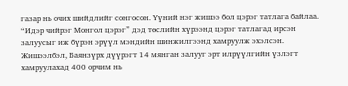газар нь очих шийдлийг сонгосон. Үүний нэг жишээ бол цэрэг татлага байлаа. “Идэр чийрэг Монгол цэрэг” дэд төслийн хүрээнд цэрэг татлагад ирсэн залуусыг иж бүрэн эрүүл мэндийн шинжилгээнд хамруулж эхэлсэн. Жишээлбэл, Баянзүрх дүүрэгт 14 мянган залууг эрт илрүүлгийн үзлэгт хамруулахад 400 орчим нь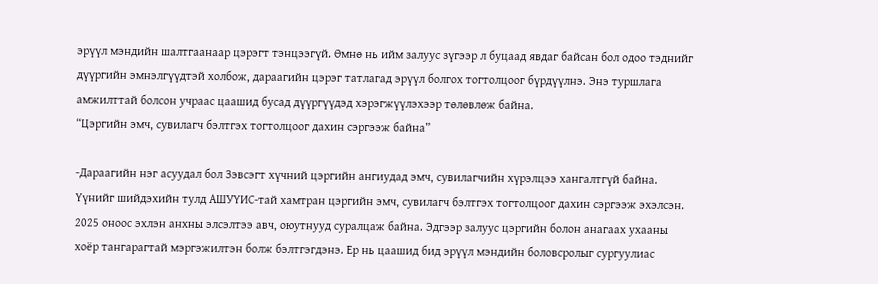эрүүл мэндийн шалтгаанаар цэрэгт тэнцээгүй. Өмнө нь ийм залуус зүгээр л буцаад явдаг байсан бол одоо тэднийг дүүргийн эмнэлгүүдтэй холбож, дараагийн цэрэг татлагад эрүүл болгох тогтолцоог бүрдүүлнэ. Энэ туршлага амжилттай болсон учраас цаашид бусад дүүргүүдэд хэрэгжүүлэхээр төлөвлөж байна.
“Цэргийн эмч, сувилагч бэлтгэх тогтолцоог дахин сэргээж байна”

-Дараагийн нэг асуудал бол Зэвсэгт хүчний цэргийн ангиудад эмч, сувилагчийн хүрэлцээ хангалтгүй байна. Үүнийг шийдэхийн тулд АШУҮИС-тай хамтран цэргийн эмч, сувилагч бэлтгэх тогтолцоог дахин сэргээж эхэлсэн. 2025 оноос эхлэн анхны элсэлтээ авч, оюутнууд суралцаж байна. Эдгээр залуус цэргийн болон анагаах ухааны хоёр тангарагтай мэргэжилтэн болж бэлтгэгдэнэ. Ер нь цаашид бид эрүүл мэндийн боловсролыг сургуулиас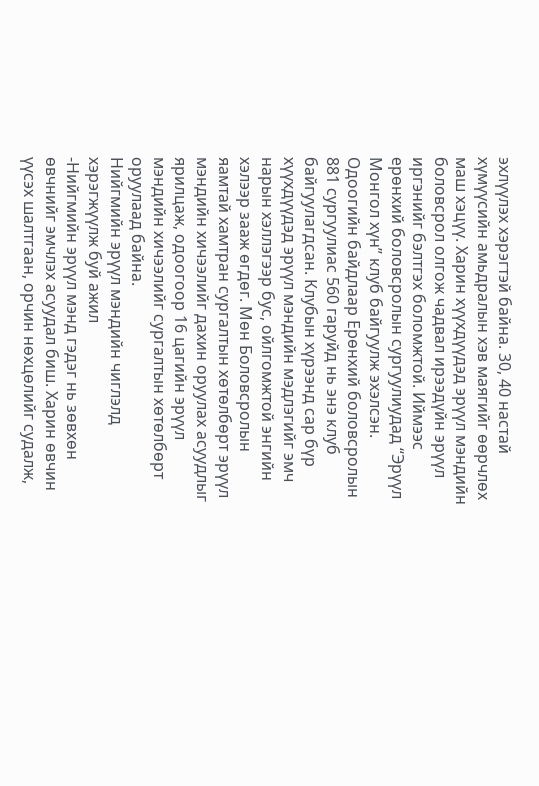эхлүүлэх хэрэгтэй байна. 30, 40 настай хүмүүсийн амьдралын хэв маягийг өөрчлөх маш хэцүү. Харин хүүхдүүдэд эрүүл мэндийн боловсрол олгож чадвал ирээдүйн эрүүл иргэнийг бэлтгэх боломжтой. Иймээс ерөнхий боловсролын сургуулиудад “Эрүүл Монгол хүн” клуб байгуулж эхэлсэн. Одоогийн байдлаар Ерөнхий боловсролын 881 сургуулиас 560 гаруйд нь энэ клуб байгуулагдсан. Клубын хүрээнд сар бүр хүүхдүүдэд эрүүл мэндийн мэдлэгийг эмч нарын хэллэгээр бус, ойлгомжтой энгийн хэлээр зааж өгдөг. Мөн Боловсролын яамтай хамтран сургалтын хөтөлбөрт эрүүл мэндийн хичээлийг дахин оруулах асуудлыг ярилцаж, одоогоор 16 цагийн эрүүл мэндийн хичээлийг сургалтын хөтөлбөрт оруулаад байна.
Нийгмийн эрүүл мэндийн чиглэлд хэрэгжүүлж буй ажил
-Нийгмийн эрүүл мэнд гэдэг нь зөвхөн өвчнийг эмчлэх асуудал биш. Харин өвчин үүсэх шалтгаан, орчин нөхцөлийг судалж,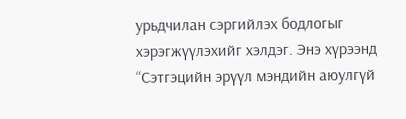урьдчилан сэргийлэх бодлогыг хэрэгжүүлэхийг хэлдэг. Энэ хүрээнд “Сэтгэцийн эрүүл мэндийн аюулгүй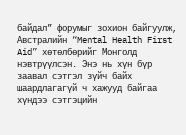байдал” форумыг зохион байгуулж, Австралийн “Mental Health First Aid” хөтөлбөрийг Монголд нэвтрүүлсэн. Энэ нь хүн бүр заавал сэтгэл зүйч байх шаардлагагүй ч хажууд байгаа хүндээ сэтгэцийн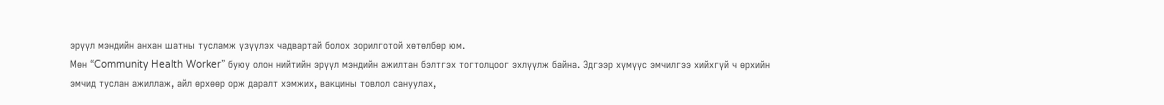эрүүл мэндийн анхан шатны тусламж үзүүлэх чадвартай болох зорилготой хөтөлбөр юм.
Мөн “Community Health Worker” буюу олон нийтийн эрүүл мэндийн ажилтан бэлтгэх тогтолцоог эхлүүлж байна. Эдгээр хүмүүс эмчилгээ хийхгүй ч өрхийн эмчид туслан ажиллаж, айл өрхөөр орж даралт хэмжих, вакцины товлол сануулах,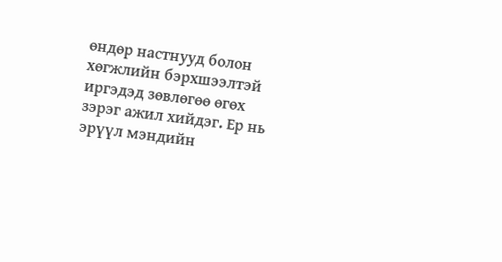өндөр настнууд болон хөгжлийн бэрхшээлтэй иргэдэд зөвлөгөө өгөх зэрэг ажил хийдэг. Ер нь эрүүл мэндийн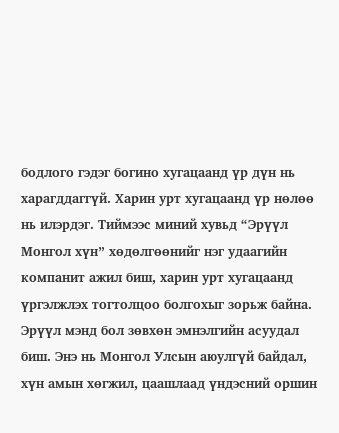бодлого гэдэг богино хугацаанд үр дүн нь харагддаггүй. Харин урт хугацаанд үр нөлөө нь илэрдэг. Тиймээс миний хувьд “Эрүүл Монгол хүн” хөдөлгөөнийг нэг удаагийн компанит ажил биш, харин урт хугацаанд үргэлжлэх тогтолцоо болгохыг зорьж байна. Эрүүл мэнд бол зөвхөн эмнэлгийн асуудал биш. Энэ нь Монгол Улсын аюулгүй байдал, хүн амын хөгжил, цаашлаад үндэсний оршин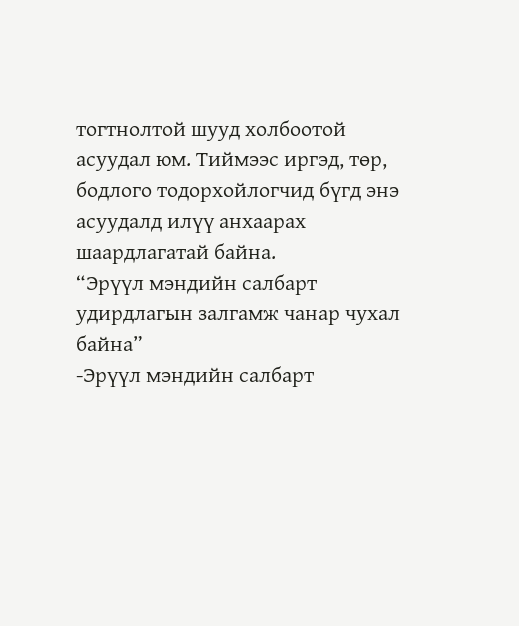тогтнолтой шууд холбоотой асуудал юм. Тиймээс иргэд, төр, бодлого тодорхойлогчид бүгд энэ асуудалд илүү анхаарах шаардлагатай байна.
“Эрүүл мэндийн салбарт удирдлагын залгамж чанар чухал байна”
-Эрүүл мэндийн салбарт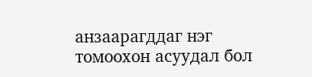анзаарагддаг нэг томоохон асуудал бол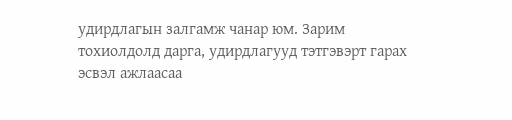удирдлагын залгамж чанар юм. Зарим тохиолдолд дарга, удирдлагууд тэтгэвэрт гарах эсвэл ажлаасаа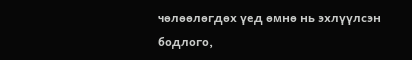чөлөөлөгдөх үед өмнө нь эхлүүлсэн бодлого,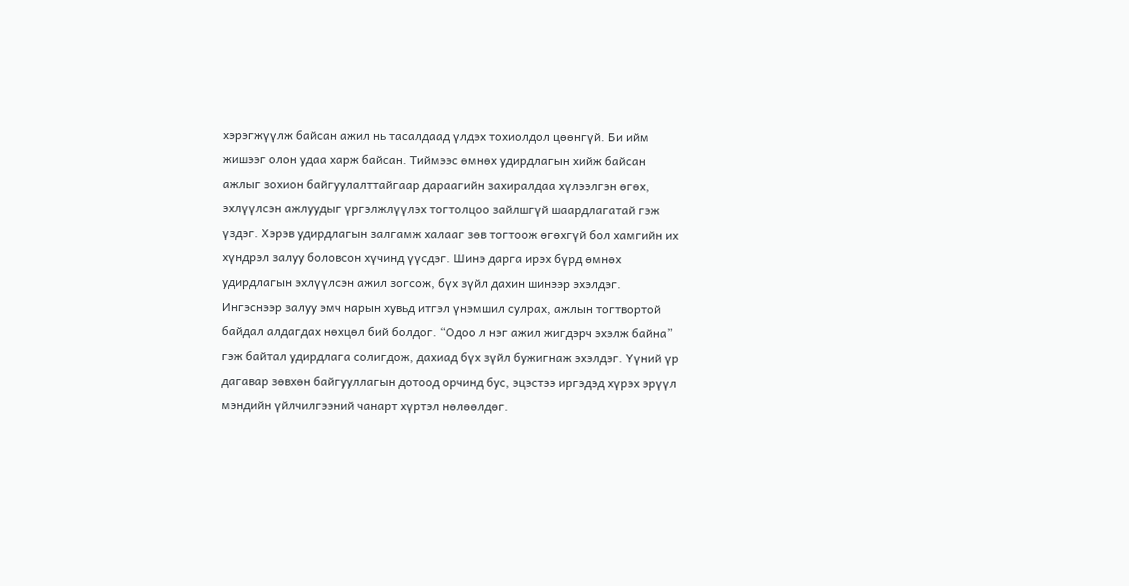хэрэгжүүлж байсан ажил нь тасалдаад үлдэх тохиолдол цөөнгүй. Би ийм жишээг олон удаа харж байсан. Тиймээс өмнөх удирдлагын хийж байсан ажлыг зохион байгуулалттайгаар дараагийн захиралдаа хүлээлгэн өгөх, эхлүүлсэн ажлуудыг үргэлжлүүлэх тогтолцоо зайлшгүй шаардлагатай гэж үздэг. Хэрэв удирдлагын залгамж халааг зөв тогтоож өгөхгүй бол хамгийн их хүндрэл залуу боловсон хүчинд үүсдэг. Шинэ дарга ирэх бүрд өмнөх удирдлагын эхлүүлсэн ажил зогсож, бүх зүйл дахин шинээр эхэлдэг. Ингэснээр залуу эмч нарын хувьд итгэл үнэмшил сулрах, ажлын тогтвортой байдал алдагдах нөхцөл бий болдог. “Одоо л нэг ажил жигдэрч эхэлж байна” гэж байтал удирдлага солигдож, дахиад бүх зүйл бужигнаж эхэлдэг. Үүний үр дагавар зөвхөн байгууллагын дотоод орчинд бус, эцэстээ иргэдэд хүрэх эрүүл мэндийн үйлчилгээний чанарт хүртэл нөлөөлдөг.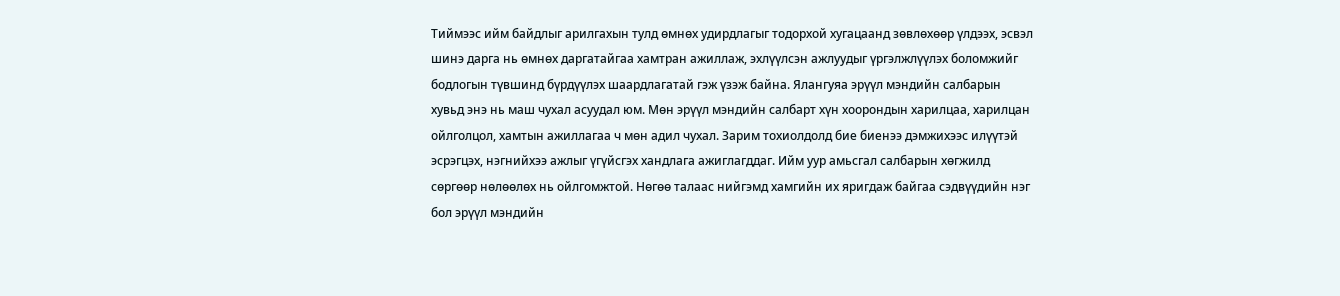Тиймээс ийм байдлыг арилгахын тулд өмнөх удирдлагыг тодорхой хугацаанд зөвлөхөөр үлдээх, эсвэл шинэ дарга нь өмнөх даргатайгаа хамтран ажиллаж, эхлүүлсэн ажлуудыг үргэлжлүүлэх боломжийг бодлогын түвшинд бүрдүүлэх шаардлагатай гэж үзэж байна. Ялангуяа эрүүл мэндийн салбарын хувьд энэ нь маш чухал асуудал юм. Мөн эрүүл мэндийн салбарт хүн хоорондын харилцаа, харилцан ойлголцол, хамтын ажиллагаа ч мөн адил чухал. Зарим тохиолдолд бие биенээ дэмжихээс илүүтэй эсрэгцэх, нэгнийхээ ажлыг үгүйсгэх хандлага ажиглагддаг. Ийм уур амьсгал салбарын хөгжилд сөргөөр нөлөөлөх нь ойлгомжтой. Нөгөө талаас нийгэмд хамгийн их яригдаж байгаа сэдвүүдийн нэг бол эрүүл мэндийн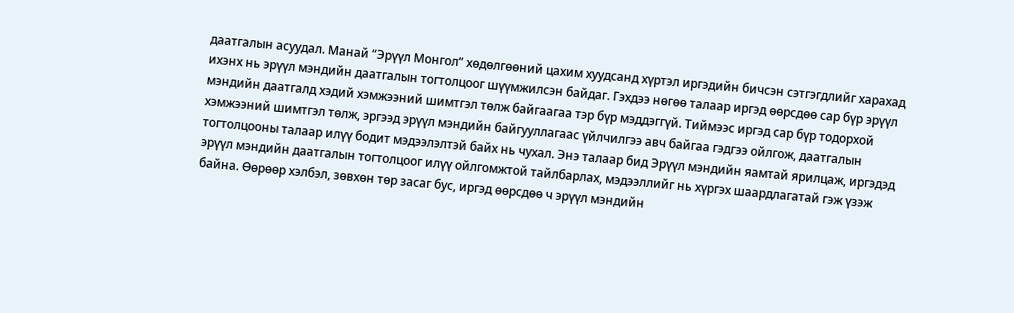даатгалын асуудал. Манай “Эрүүл Монгол” хөдөлгөөний цахим хуудсанд хүртэл иргэдийн бичсэн сэтгэгдлийг харахад ихэнх нь эрүүл мэндийн даатгалын тогтолцоог шүүмжилсэн байдаг. Гэхдээ нөгөө талаар иргэд өөрсдөө сар бүр эрүүл мэндийн даатгалд хэдий хэмжээний шимтгэл төлж байгаагаа тэр бүр мэддэггүй. Тиймээс иргэд сар бүр тодорхой хэмжээний шимтгэл төлж, эргээд эрүүл мэндийн байгууллагаас үйлчилгээ авч байгаа гэдгээ ойлгож, даатгалын тогтолцооны талаар илүү бодит мэдээлэлтэй байх нь чухал. Энэ талаар бид Эрүүл мэндийн яамтай ярилцаж, иргэдэд эрүүл мэндийн даатгалын тогтолцоог илүү ойлгомжтой тайлбарлах, мэдээллийг нь хүргэх шаардлагатай гэж үзэж байна. Өөрөөр хэлбэл, зөвхөн төр засаг бус, иргэд өөрсдөө ч эрүүл мэндийн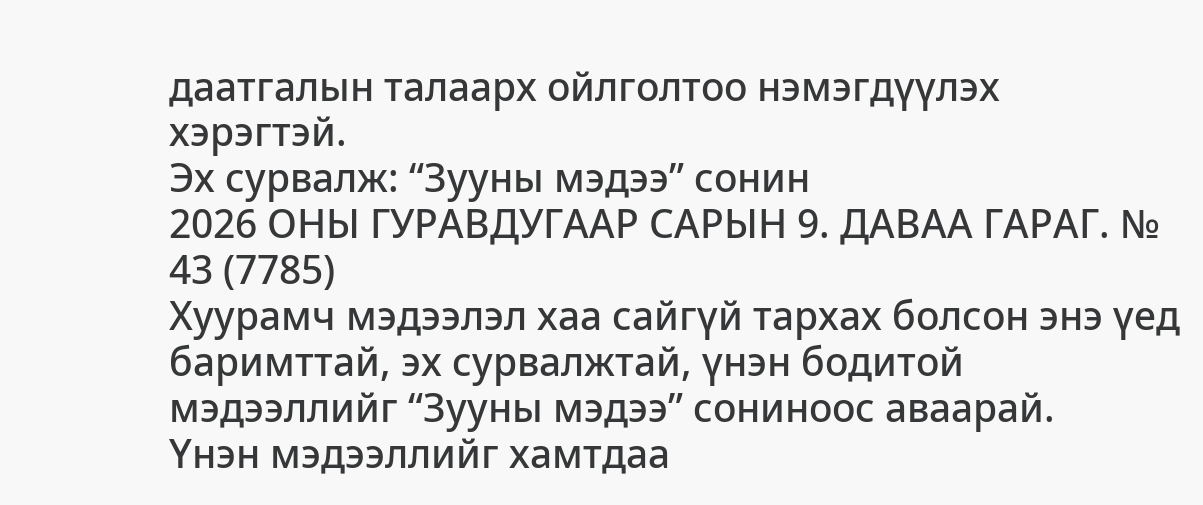даатгалын талаарх ойлголтоо нэмэгдүүлэх хэрэгтэй.
Эх сурвалж: “Зууны мэдээ” сонин
2026 ОНЫ ГУРАВДУГААР САРЫН 9. ДАВАА ГАРАГ. № 43 (7785)
Хуурамч мэдээлэл хаа сайгүй тархах болсон энэ үед баримттай, эх сурвалжтай, үнэн бодитой мэдээллийг “Зууны мэдээ” сониноос аваарай.
Үнэн мэдээллийг хамтдаа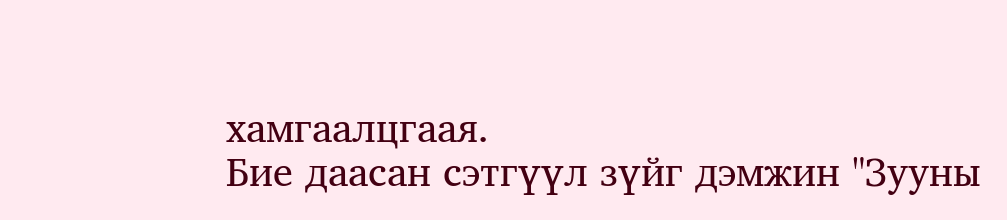хамгаалцгаая.
Бие даасан сэтгүүл зүйг дэмжин "Зууны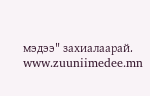мэдээ" захиалаарай. www.zuuniimedee.mn